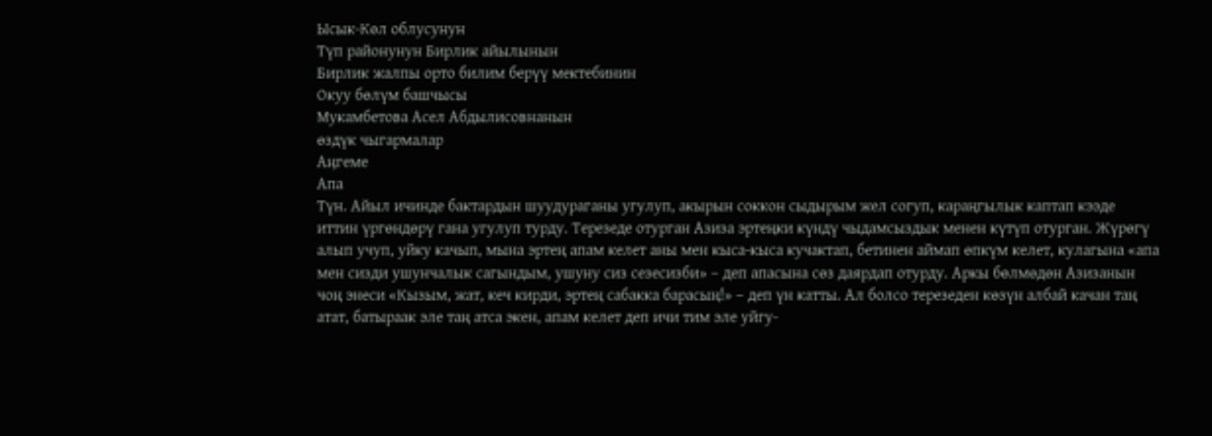Ысык-Көл облусунун
Түп районунун Бирлик айылынын
Бирлик жалпы орто билим берүү мектебинин
Окуу бөлүм башчысы
Мукамбетова Асел Абдылисовнанын
өздүк чыгармалар
Аӊгеме
Апа
Түн. Айыл ичинде бактардын шуудураганы угулуп, акырын соккон сыдырым жел согуп, караңгылык каптап кээде иттин үргөндөрү гана угулуп турду. Терезеде отурган Азиза эртеңки күндү чыдамсыздык менен күтүп отурган. Жүрөгү алып учуп, уйку качып, мына эртең апам келет аны мен кыса-кыса кучактап, бетинен аймап өпкүм келет, кулагына «апа мен сизди ушунчалык сагындым, ушуну сиз сезесизби» – деп апасына сөз даярдап отурду. Аркы бөлмөдөн Азизанын чоң энеси «Кызым, жат, кеч кирди, эртең сабакка барасың!» – деп үн катты. Ал болсо терезеден көзүн албай качан таң атат, батыраак эле таң атса экен, апам келет деп ичи тим эле уйгу-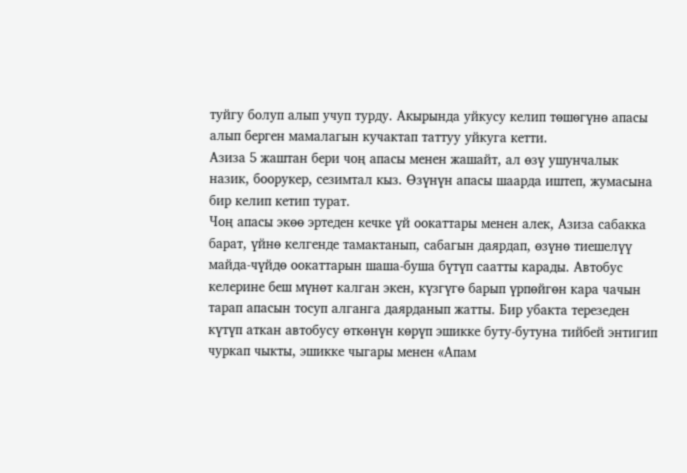туйгу болуп алып учуп турду. Акырында уйкусу келип төшөгүнө апасы алып берген мамалагын кучактап таттуу уйкуга кетти.
Азиза 5 жаштан бери чоң апасы менен жашайт, ал өзү ушунчалык назик, боорукер, сезимтал кыз. Өзүнүн апасы шаарда иштеп, жумасына бир келип кетип турат.
Чоң апасы экөө эртеден кечке үй оокаттары менен алек, Азиза сабакка барат, үйнө келгенде тамактанып, сабагын даярдап, өзүнө тиешелүү майда-чүйдө оокаттарын шаша-буша бүтүп саатты карады. Автобус келерине беш мүнөт калган экен, күзгүгө барып үрпөйгөн кара чачын тарап апасын тосуп алганга даярданып жатты. Бир убакта терезеден күтүп аткан автобусу өткөнүн көрүп эшикке буту-бутуна тийбей энтигип чуркап чыкты, эшикке чыгары менен «Апам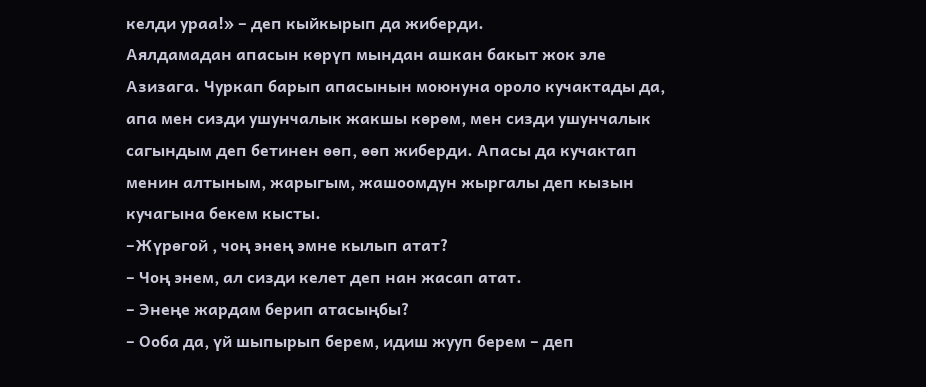келди ураа!» – деп кыйкырып да жиберди.
Аялдамадан апасын көрүп мындан ашкан бакыт жок эле Азизага. Чуркап барып апасынын моюнуна ороло кучактады да, апа мен сизди ушунчалык жакшы көрөм, мен сизди ушунчалык сагындым деп бетинен өөп, өөп жиберди. Апасы да кучактап менин алтыным, жарыгым, жашоомдун жыргалы деп кызын кучагына бекем кысты.
–Жүрөгой , чоң энең эмне кылып атат?
– Чоң энем, ал сизди келет деп нан жасап атат.
– Энеңе жардам берип атасыңбы?
– Ооба да, үй шыпырып берем, идиш жууп берем – деп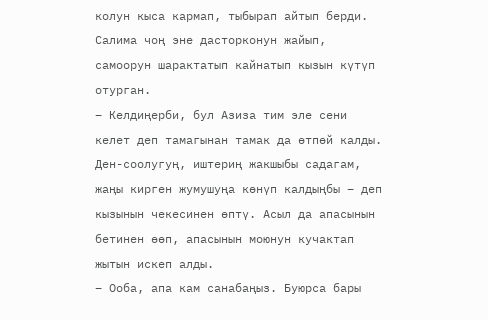колун кыса кармап, тыбырап айтып берди.
Салима чоң эне дасторконун жайып, самоорун шарактатып кайнатып кызын күтүп отурган.
– Келдиңерби, бул Азиза тим эле сени келет деп тамагынан тамак да өтпөй калды. Ден-соолугуң, иштериң жакшыбы садагам, жаңы кирген жумушуңа көнүп калдыңбы – деп кызынын чекесинен өптү. Асыл да апасынын бетинен өөп, апасынын моюнун кучактап жытын искеп алды.
– Ооба, апа кам санабаңыз. Буюрса бары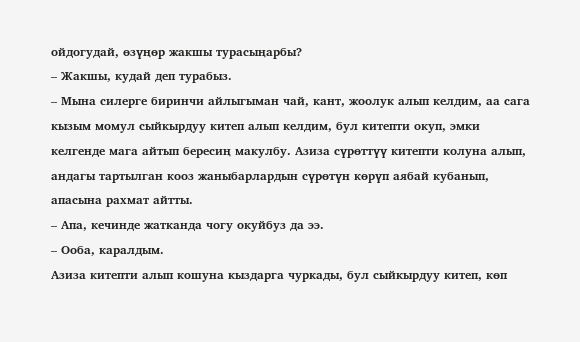ойдогудай, өзүңөр жакшы турасыңарбы?
– Жакшы, кудай деп турабыз.
– Мына силерге биринчи айлыгыман чай, кант, жоолук алып келдим, аа сага кызым момул сыйкырдуу китеп алып келдим, бул китепти окуп, эмки келгенде мага айтып бересиң макулбу. Азиза сүрөттүү китепти колуна алып, андагы тартылган кооз жаныбарлардын сүрөтүн көрүп аябай кубанып, апасына рахмат айтты.
– Апа, кечинде жатканда чогу окуйбуз да ээ.
– Ооба, каралдым.
Азиза китепти алып кошуна кыздарга чуркады, бул сыйкырдуу китеп, көп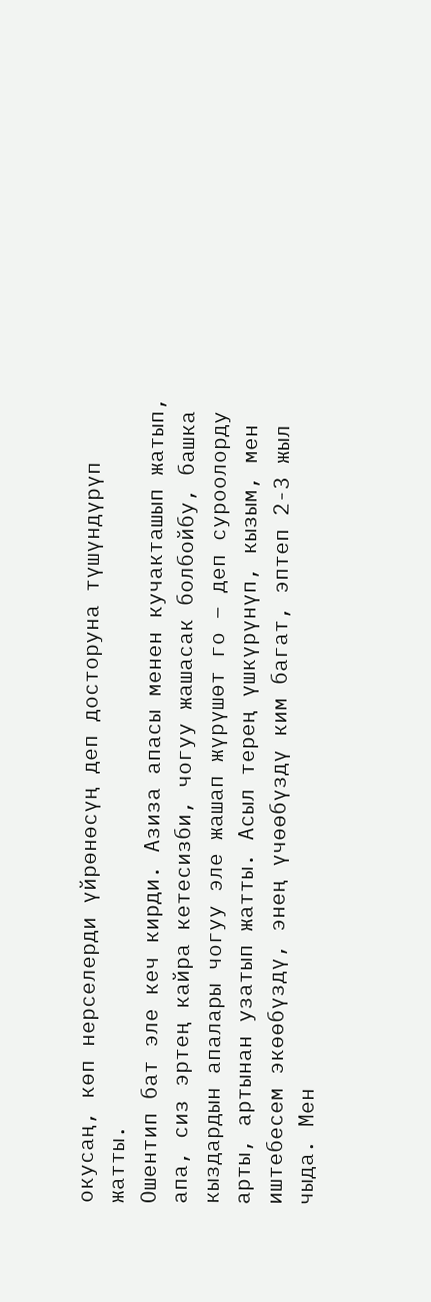окусаң, көп нерселерди үйрөнөсүң деп досторуна түшүндүрүп жатты.
Ошентип бат эле кеч кирди. Азиза апасы менен кучакташып жатып, апа, сиз эртең кайра кетесизби, чогуу жашасак болбойбу, башка кыздардын апалары чогуу эле жашап жүрүшөт го – деп суроолорду арты, артынан узатып жатты. Асыл терең үшкүрүнүп, кызым, мен иштебесем экөөбүздү, энең үчөөбүздү ким багат, эптеп 2-3 жыл чыда. Мен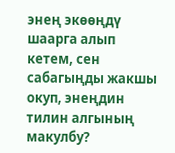энең экөөңдү шаарга алып кетем, сен сабагыңды жакшы окуп, энеңдин тилин алгының макулбу?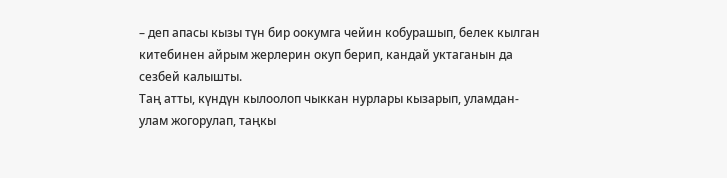– деп апасы кызы түн бир оокумга чейин кобурашып, белек кылган китебинен айрым жерлерин окуп берип, кандай уктаганын да сезбей калышты.
Таң атты, күндүн кылоолоп чыккан нурлары кызарып, уламдан-улам жогорулап, таңкы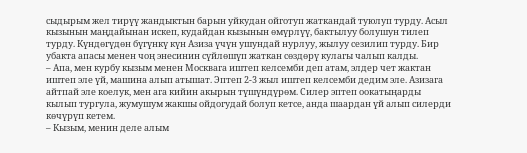сыдырым жел тирүү жандыктын барын уйкудан ойготуп жаткандай туюлуп турду. Асыл кызынын маңдайынан искеп, кудайдан кызынын өмүрлүү, бактылуу болушун тилеп турду. Күндөгүдөн бүгүнкү күн Азиза үчүн ушундай нурлуу, жылуу сезилип турду. Бир убакта апасы менен чоң энесинин сүйлөшүп жаткан сөздөрү кулагы чалып калды.
– Апа, мен курбу кызым менен Москвага иштеп келсемби деп атам, элдер чет жактан иштеп эле үй, машина алып атышат. Эптеп 2-3 жыл иштеп келсемби дедим эле. Азизага айтпай эле коелук, мен ага кийин акырын түшүндүрөм. Силер эптеп оокатыңарды кылып тургула, жумушум жакшы ойдогудай болуп кетсе, анда шаардан үй алып силерди көчүрүп кетем.
– Кызым, менин деле алым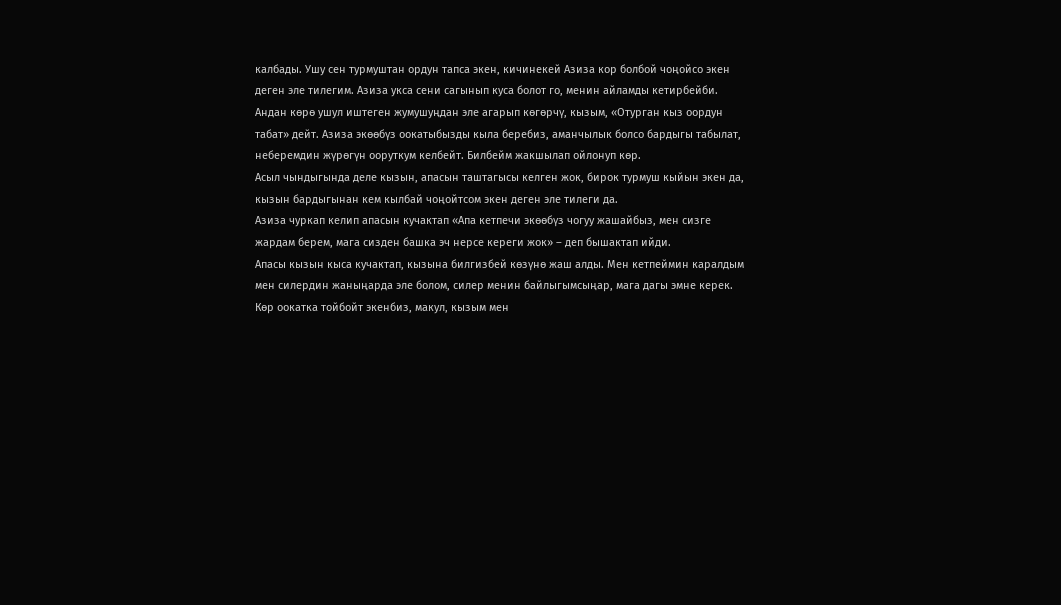калбады. Ушу сен турмуштан ордун тапса экен, кичинекей Азиза кор болбой чоңойсо экен деген эле тилегим. Азиза укса сени сагынып куса болот го, менин айламды кетирбейби. Андан көрө ушул иштеген жумушуңдан эле агарып көгөрчү, кызым, «Отурган кыз оордун табат» дейт. Азиза экөөбүз оокатыбызды кыла беребиз, аманчылык болсо бардыгы табылат, неберемдин жүрөгүн ооруткум келбейт. Билбейм жакшылап ойлонуп көр.
Асыл чындыгында деле кызын, апасын таштагысы келген жок, бирок турмуш кыйын экен да, кызын бардыгынан кем кылбай чоңойтсом экен деген эле тилеги да.
Азиза чуркап келип апасын кучактап «Апа кетпечи экөөбүз чогуу жашайбыз, мен сизге жардам берем, мага сизден башка эч нерсе кереги жок» – деп бышактап ийди.
Апасы кызын кыса кучактап, кызына билгизбей көзүнө жаш алды. Мен кетпеймин каралдым мен силердин жаныңарда эле болом, силер менин байлыгымсыңар, мага дагы эмне керек. Көр оокатка тойбойт экенбиз, макул, кызым мен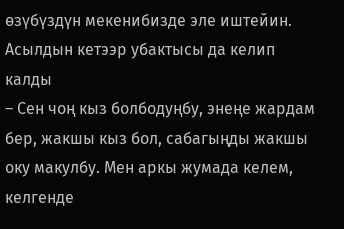өзүбүздүн мекенибизде эле иштейин.
Асылдын кетээр убактысы да келип калды
– Сен чоң кыз болбодуңбу, энеңе жардам бер, жакшы кыз бол, сабагыңды жакшы оку макулбу. Мен аркы жумада келем, келгенде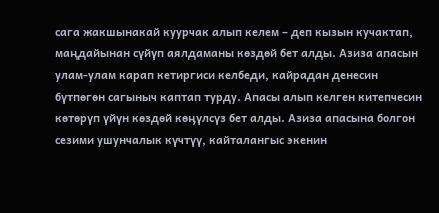сага жакшынакай куурчак алып келем – деп кызын кучактап, маңдайынан сүйүп аялдаманы көздөй бет алды. Азиза апасын улам-улам карап кетиргиси келбеди, кайрадан денесин бүтпөгөн сагыныч каптап турду. Апасы алып келген китепчесин көтөрүп үйүн көздөй көӊүлсүз бет алды. Азиза апасына болгон сезими ушунчалык күчтүү, кайталангыс экенин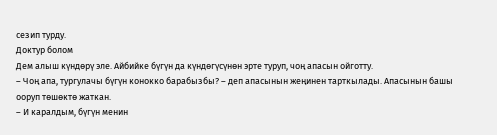сезип турду.
Доктур болом
Дем алыш күндөрү эле. Айбийке бүгүн да күндөгүсүнөн эрте туруп, чоң апасын ойготту.
– Чоң апа, тургулачы бүгүн конокко барабызбы? – деп апасынын жеңинен тарткылады. Апасынын башы ооруп төшөктө жаткан.
– И каралдым, бүгүн менин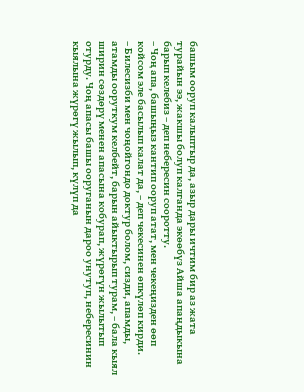башым ооруп калыптыр да, азыр дары ичтим бир аз жата турайын ээ, жакшы болуп калганда экөөбүз Айша апаңдыкына барып келебиз – деп небересин сооротту.
– Чоң апа, башыңыз кантип ооруп атат, мен чекеңизден өөп койсом эле басылып калат да, – деп чекесинен өпкүлөп кирди.
– Билесизби мен чоңойгондо доктур болом, сизди, апамды, атамды ооруткум келбейт, барын айыктырып турам, – бала кыял ширин сөздөрү менен апасына кобурап, жүрөгүн жылытып отурду. Чоң апасы башы ооруганын дароо унутуп, небересинин кыялына жүрөгү жылып, күлүп да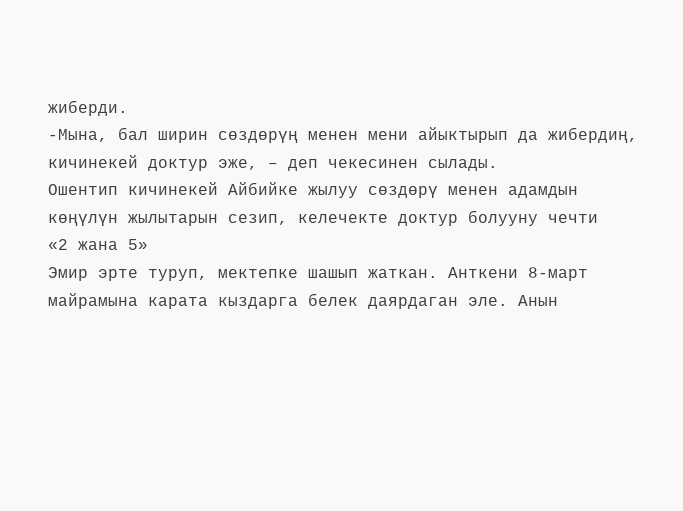жиберди.
-Мына, бал ширин сөздөрүң менен мени айыктырып да жибердиң, кичинекей доктур эже, – деп чекесинен сылады.
Ошентип кичинекей Айбийке жылуу сөздөрү менен адамдын көңүлүн жылытарын сезип, келечекте доктур болууну чечти
«2 жана 5»
Эмир эрте туруп, мектепке шашып жаткан. Анткени 8-март майрамына карата кыздарга белек даярдаган эле. Анын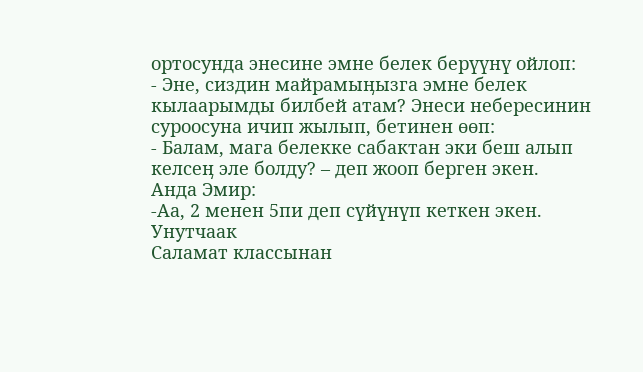ортосунда энесине эмне белек берүүнү ойлоп:
- Эне, сиздин майрамыӊызга эмне белек кылаарымды билбей атам? Энеси небересинин суроосуна ичип жылып, бетинен өөп:
- Балам, мага белекке сабактан эки беш алып келсеӊ эле болду? – деп жооп берген экен.
Анда Эмир:
-Аа, 2 менен 5пи деп сүйүнүп кеткен экен.
Унутчаак
Саламат классынан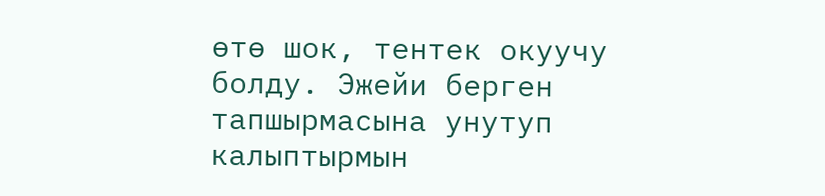өтө шок, тентек окуучу болду. Эжейи берген тапшырмасына унутуп калыптырмын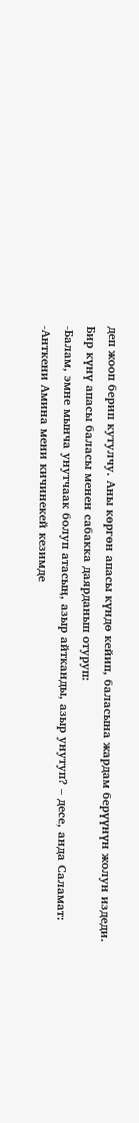деп жооп берип кутулчу. Аны көргөн апасы күндө кейип, баласына жардам берүүнүн жолун издеди.
Бир күнү апасы баласы менен сабакка даярданып отуруп:
-Балам, эмне мынча унутчаак болуп атасыӊ, азыр айтканды, азыр унутуп? – десе, анда Саламат:
-Анткени Амина мени кичинекей кезимде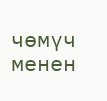чөмүч менен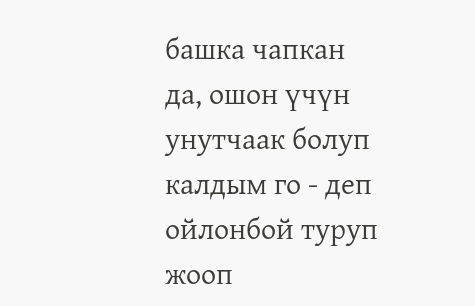башка чапкан да, ошон үчүн унутчаак болуп калдым го - деп ойлонбой туруп жооп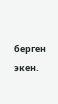берген экен.